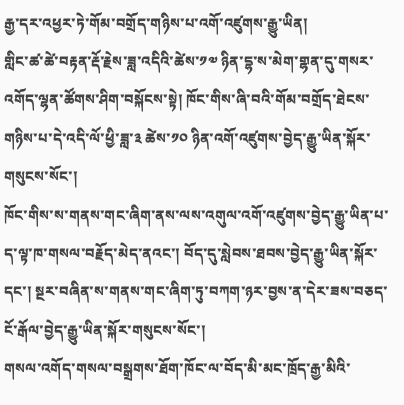རྒྱ་དར་འཕྱར་ཏེ་གོམ་བགྲོད་གཉིས་པ་འགོ་འཛུགས་རྒྱུ་ཡིན།
གླིང་ཚ་ཚེ་བརྟན་རྡོ་རྗེས་ཟླ་འདིའི་ཚེས་༡༧ ཉིན་དྷ་ས་མེག་གྷན་དུ་གསར་འགོད་ལྷན་ཚོགས་ཤིག་བསྐོངས་སྟེ། ཁོང་གིས་ཞི་བའི་གོམ་བགྲོད་ཐེངས་གཉིས་པ་དེ་འདི་ལོ་ཕྱི་ཟླ་༣ ཚེས་༡༠ ཉིན་འགོ་འཛུགས་བྱེད་རྒྱུ་ཡིན་སྐོར་གསུངས་སོང་།
ཁོང་གིས་ས་གནས་གང་ཞིག་ནས་ལས་འགུལ་འགོ་འཛུགས་བྱེད་རྒྱུ་ཡིན་པ་ད་ལྟ་ཁ་གསལ་བརྗོད་མེད་ནའང་། བོད་དུ་སླེབས་ཐབས་བྱེད་རྒྱུ་ཡིན་སྐོར་དང་། སྔར་བཞིན་ས་གནས་གང་ཞིག་ཏུ་བཀག་ཉར་བྱས་ན་དེར་ཟས་བཅད་ངོ་རྒོལ་བྱེད་རྒྱུ་ཡིན་སྐོར་གསུངས་སོང་།
གསལ་འགོད་གསལ་བསྒྲགས་ཐོག་ཁོང་ལ་བོད་མི་མང་ཁྲོད་རྒྱ་མིའི་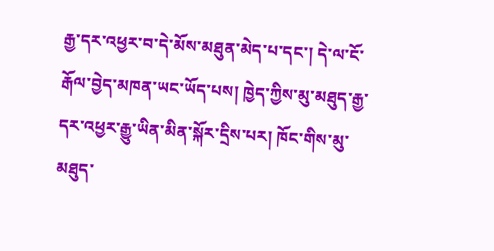རྒྱ་དར་འཕྱར་བ་དེ་མོས་མཐུན་མེད་པ་དང་། དེ་ལ་ངོ་རྒོལ་བྱེད་མཁན་ཡང་ཡོད་པས། ཁྱེད་ཀྱིས་མུ་མཐུད་རྒྱ་དར་འཕྱར་རྒྱུ་ཡིན་མིན་སྐོར་དྲིས་པར། ཁོང་གིས་མུ་མཐུད་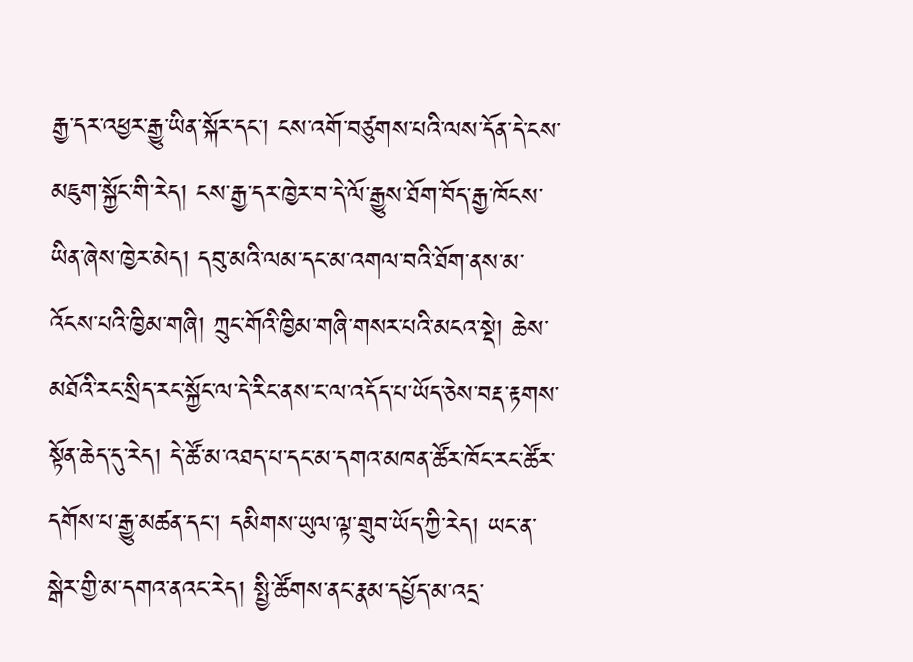རྒྱ་དར་འཕྱར་རྒྱུ་ཡིན་སྐོར་དང་། ངས་འགོ་བཙུགས་པའི་ལས་དོན་དེ་ངས་མཇུག་སྐྱོང་གི་རེད། ངས་རྒྱ་དར་ཁྱེར་བ་དེ་ལོ་རྒྱུས་ཐོག་བོད་རྒྱ་ཁོངས་ཡིན་ཞེས་ཁྱེར་མེད། དབུ་མའི་ལམ་དང་མ་འགལ་བའི་ཐོག་ནས་མ་འོངས་པའི་ཁྱིམ་གཞི། ཀྲུང་གོའི་ཁྱིམ་གཞི་གསར་པའི་མངའ་སྡེ། ཆེས་མཐོའི་རང་སྲིད་རང་སྐྱོང་ལ་དེ་རིང་ནས་ང་ལ་འདོད་པ་ཡོད་ཅེས་བརྡ་རྟགས་སྟོན་ཆེད་དུ་རེད། དེ་ཚོ་མ་འཐད་པ་དང་མ་དགའ་མཁན་ཚོར་ཁོང་རང་ཚོར་དགོས་པ་རྒྱུ་མཚན་དང་། དམིགས་ཡུལ་ལྟ་གྲུབ་ཡོད་ཀྱི་རེད། ཡང་ན་སྒེར་གྱི་མ་དགའ་ནའང་རེད། སྤྱི་ཚོགས་ནང་རྣམ་དཔྱོད་མ་འདྲ་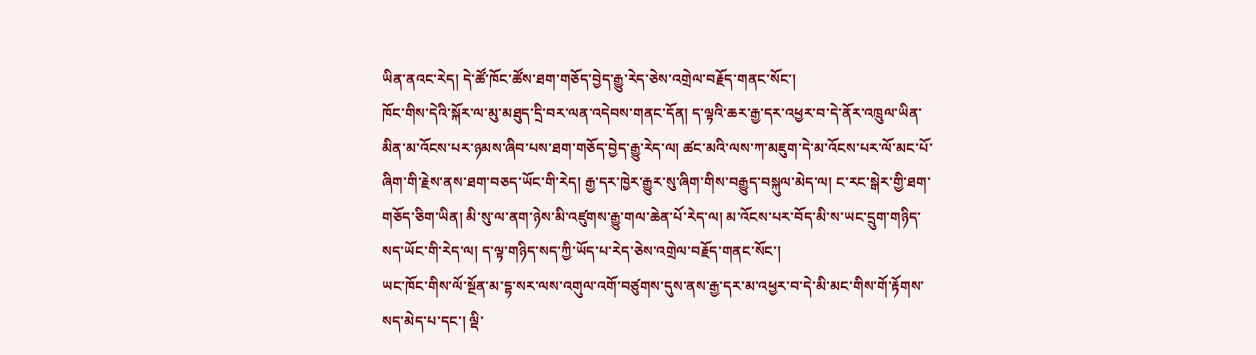ཡིན་ནའང་རེད། དེ་ཚོ་ཁོང་ཚོས་ཐག་གཅོད་བྱེད་རྒྱུ་རེད་ཅེས་འགྲེལ་བརྗོད་གནང་སོང་།
ཁོང་གིས་དེའི་སྐོར་ལ་མུ་མཐུད་དྲི་བར་ལན་འདེབས་གནང་དོན། ད་ལྟའི་ཆར་རྒྱ་དར་འཕྱར་བ་དེ་ནོར་འཁྲུལ་ཡིན་མིན་མ་འོངས་པར་ཉམས་ཞིབ་པས་ཐག་གཅོད་བྱེད་རྒྱུ་རེད་ལ། ཚང་མའི་ལས་ཀ་མཇུག་དེ་མ་འོངས་པར་ལོ་མང་པོ་ཞིག་གི་རྗེས་ནས་ཐག་བཅད་ཡོང་གི་རེད། རྒྱ་དར་ཁྱེར་རྒྱུར་སུ་ཞིག་གིས་བརྒྱུད་བསྐུལ་མེད་ལ། ང་རང་སྒེར་གྱི་ཐག་གཅོད་ཅིག་ཡིན། མི་སུ་ལ་ནག་ཉེས་མི་འཛུགས་རྒྱུ་གལ་ཆེན་པོ་རེད་ལ། མ་འོངས་པར་བོད་མི་ས་ཡང་དྲུག་གཉིད་སད་ཡོང་གི་རེད་ལ། ད་ལྟ་གཉིད་སད་ཀྱི་ཡོད་པ་རེད་ཅེས་འགྲེལ་བརྗོད་གནང་སོང་།
ཡང་ཁོང་གིས་ལོ་སྔོན་མ་དྷ་སར་ལས་འགུལ་འགོ་བཙུགས་དུས་ནས་རྒྱ་དར་མ་འཕྱར་བ་དེ་མི་མང་གིས་གོ་རྟོགས་སད་མེད་པ་དང་། ལྡི་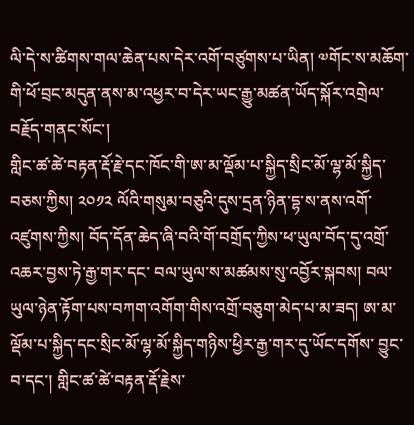ལི་དེ་ས་ཚིགས་གལ་ཆེན་པས་དེར་འགོ་བཙུགས་པ་ཡིན། ༧གོང་ས་མཆོག་གི་ཕོ་བྲང་མདུན་ནས་མ་འཕྱར་བ་དེར་ཡང་རྒྱུ་མཚན་ཡོད་སྐོར་འགྲེལ་བརྗོད་གནང་སོང་།
གླིང་ཚ་ཚེ་བརྟན་རྡོ་རྗེ་དང་ཁོང་གི་ཨ་མ་ལྡོམ་པ་སྐྱིད་སྲིང་མོ་ལྷ་མོ་སྐྱིད་བཅས་ཀྱིས། ༢༠༡༢ ལོའི་གསུམ་བཅུའི་དུས་དྲན་ཉིན་དྷ་ས་ནས་འགོ་འཛུགས་ཀྱིས། བོད་དོན་ཆེད་ཞི་བའི་གོ་བགྲོད་ཀྱིས་ཕ་ཡུལ་བོད་དུ་འགྲོ་འཆར་བྱས་ཏེ་རྒྱ་གར་དང་ བལ་ཡུལ་ས་མཚམས་སུ་འབྱོར་སྐབས། བལ་ཡུལ་ཉེན་རྟོག་པས་བཀག་འགོག་གིས་འགྲོ་བཅུག་མེད་པ་མ་ཟད། ཨ་མ་ལྡོམ་པ་སྐྱིད་དང་སྲིང་མོ་ལྷ་མོ་སྐྱིད་གཉིས་ཕྱིར་རྒྱ་གར་དུ་ཡོང་དགོས་ བྱུང་བ་དང་། གླིང་ཚ་ཚེ་བརྟན་རྡོ་རྗེས་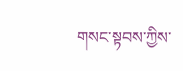གསང་སྟབས་ཀྱིས་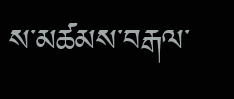ས་མཚམས་བརྒལ་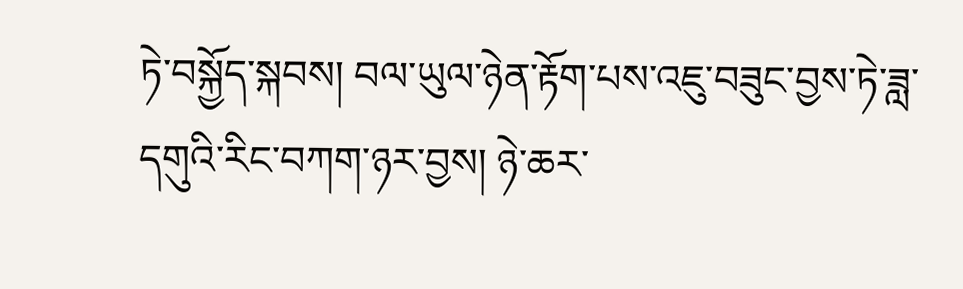ཏེ་བསྐྱོད་སྐབས། བལ་ཡུལ་ཉེན་རྟོག་པས་འཇུ་བཟུང་བྱས་ཏེ་ཟླ་དགུའི་རིང་བཀག་ཉར་བྱས། ཉེ་ཆར་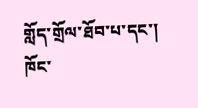གློད་གྲོལ་ཐོབ་པ་དང་། ཁོང་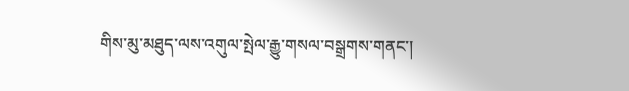གིས་མུ་མཐུད་ལས་འགུལ་སྤེལ་རྒྱུ་གསལ་བསྒྲགས་གནང་།